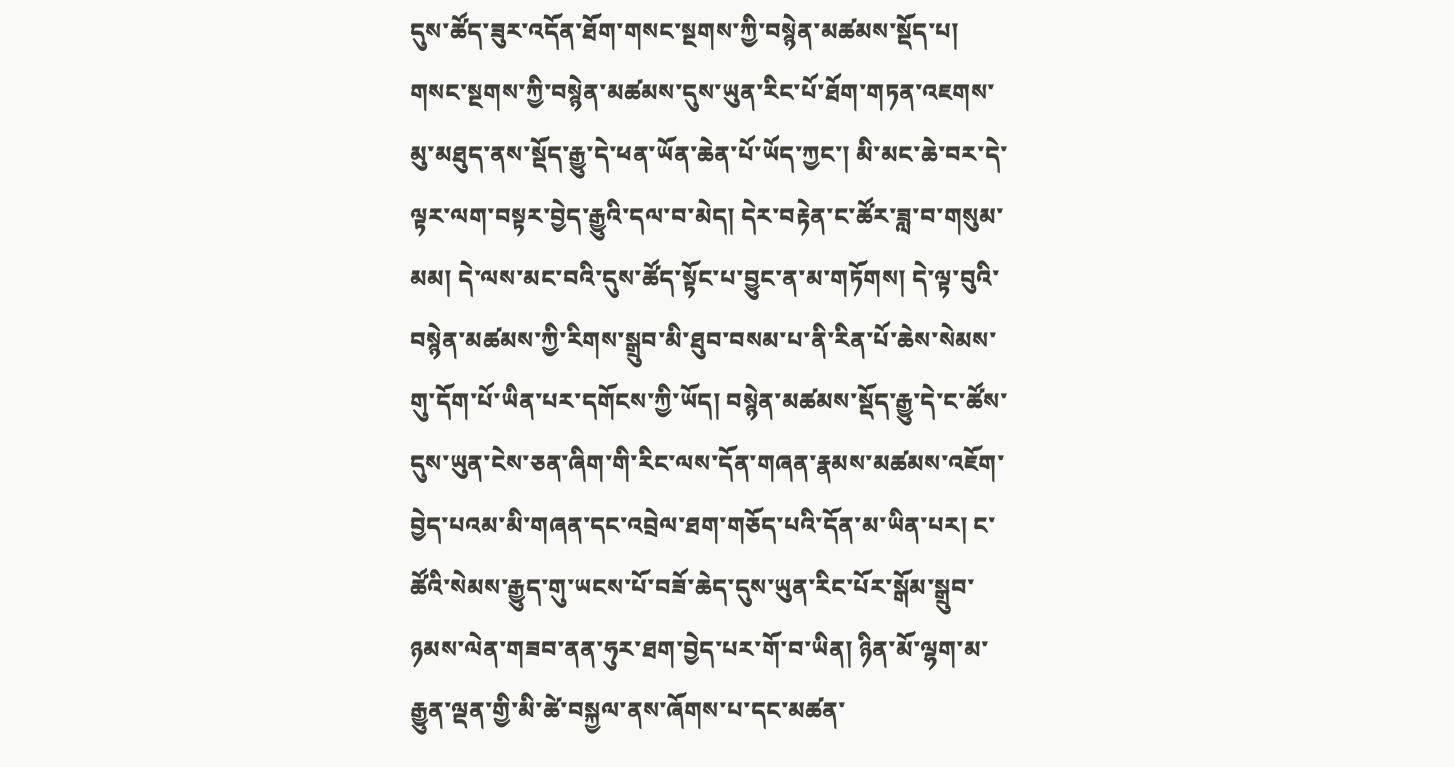དུས་ཚོད་ཟུར་འདོན་ཐོག་གསང་སྔགས་ཀྱི་བསྙེན་མཚམས་སྡོད་པ།
གསང་སྔགས་ཀྱི་བསྙེན་མཚམས་དུས་ཡུན་རིང་པོ་ཐོག་གཏན་འཇགས་མུ་མཐུད་ནས་སྡོད་རྒྱུ་དེ་ཕན་ཡོན་ཆེན་པོ་ཡོད་ཀྱང་། མི་མང་ཆེ་བར་དེ་ལྟར་ལག་བསྟར་བྱེད་རྒྱུའི་དལ་བ་མེད། དེར་བརྟེན་ང་ཚོར་ཟླ་བ་གསུམ་མམ། དེ་ལས་མང་བའི་དུས་ཚོད་སྟོང་པ་བྱུང་ན་མ་གཏོགས། དེ་ལྟ་བུའི་བསྙེན་མཚམས་ཀྱི་རིགས་སྒྲུབ་མི་ཐུབ་བསམ་པ་ནི་རིན་པོ་ཆེས་སེམས་གུ་དོག་པོ་ཡིན་པར་དགོངས་ཀྱི་ཡོད། བསྙེན་མཚམས་སྡོད་རྒྱུ་དེ་ང་ཚོས་དུས་ཡུན་ངེས་ཅན་ཞིག་གི་རིང་ལས་དོན་གཞན་རྣམས་མཚམས་འཇོག་བྱེད་པའམ་མི་གཞན་དང་འབྲེལ་ཐག་གཅོད་པའི་དོན་མ་ཡིན་པར། ང་ཚོའི་སེམས་རྒྱུད་གུ་ཡངས་པོ་བཟོ་ཆེད་དུས་ཡུན་རིང་པོར་སྒོམ་སྒྲུབ་ཉམས་ལེན་གཟབ་ནན་ཧུར་ཐག་བྱེད་པར་གོ་བ་ཡིན། ཉིན་མོ་ལྷག་མ་རྒྱུན་ལྡན་གྱི་མི་ཚེ་བསྐྱལ་ནས་ཞོགས་པ་དང་མཚན་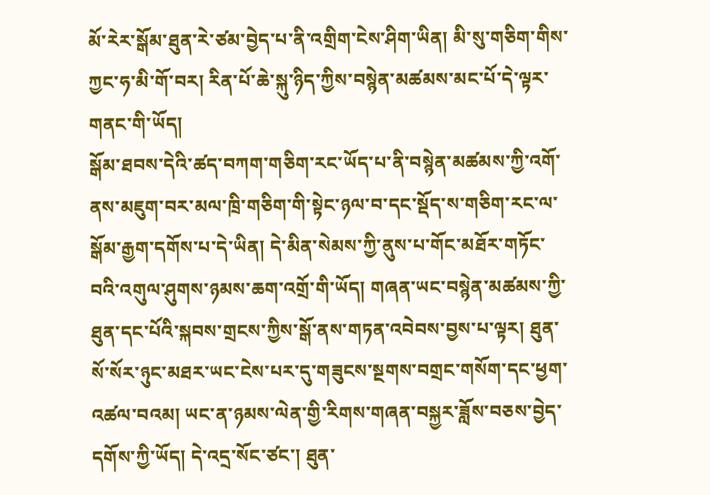མོ་རེར་སྒོམ་ཐུན་རེ་ཙམ་བྱེད་པ་ནི་འགྲིག་ངེས་ཤིག་ཡིན། མི་སུ་གཅིག་གིས་ཀྱང་ཧ་མི་གོ་བར། རིན་པོ་ཆེ་སྐུ་ཉིད་ཀྱིས་བསྙེན་མཚམས་མང་པོ་དེ་ལྟར་གནང་གི་ཡོད།
སྒོམ་ཐབས་དེའི་ཚད་བཀག་གཅིག་རང་ཡོད་པ་ནི་བསྙེན་མཚམས་ཀྱི་འགོ་ནས་མཇུག་བར་མལ་ཁྲི་གཅིག་གི་སྟེང་ཉལ་བ་དང་སྡོད་ས་གཅིག་རང་ལ་སྒོམ་རྒྱག་དགོས་པ་དེ་ཡིན། དེ་མིན་སེམས་ཀྱི་ནུས་པ་གོང་མཐོར་གཏོང་བའི་འགུལ་ཤུགས་ཉམས་ཆག་འགྲོ་གི་ཡོད། གཞན་ཡང་བསྙེན་མཚམས་ཀྱི་ཐུན་དང་པོའི་སྐབས་གྲངས་ཀྱིས་སྒོ་ནས་གཏན་འབེབས་བྱས་པ་ལྟར། ཐུན་སོ་སོར་ཉུང་མཐར་ཡང་ངེས་པར་དུ་གཟུངས་སྔགས་བགྲང་གསོག་དང་ཕྱག་འཚལ་བའམ། ཡང་ན་ཉམས་ལེན་གྱི་རིགས་གཞན་བསྐྱར་ཟློས་བཅས་བྱེད་དགོས་ཀྱི་ཡོད། དེ་འདྲ་སོང་ཙང་། ཐུན་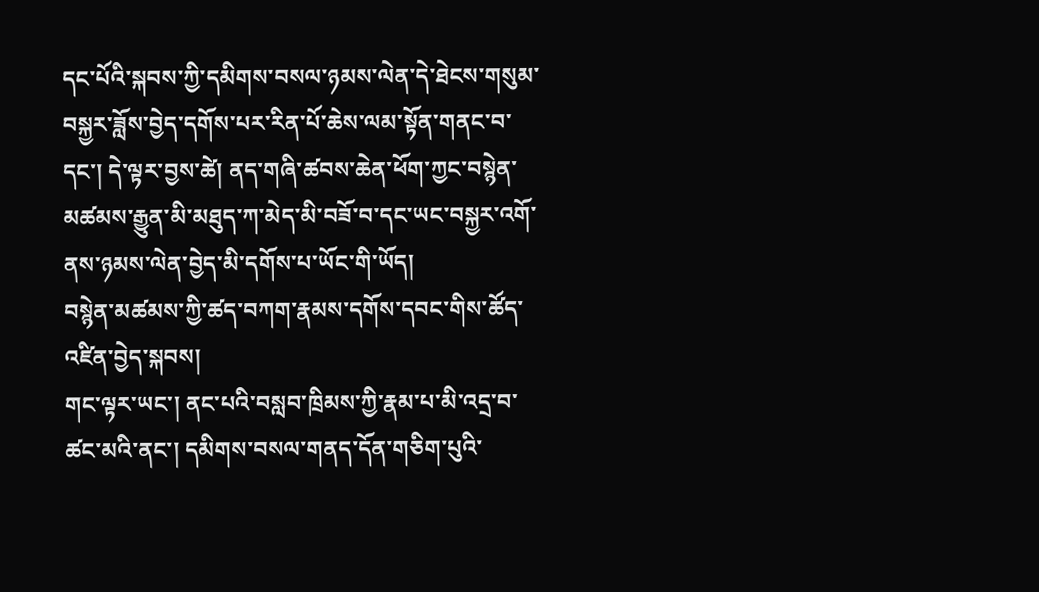དང་པོའི་སྐབས་ཀྱི་དམིགས་བསལ་ཉམས་ལེན་དེ་ཐེངས་གསུམ་བསྐྱར་ཟློས་བྱེད་དགོས་པར་རིན་པོ་ཆེས་ལམ་སྟོན་གནང་བ་དང་། དེ་ལྟར་བྱས་ཚེ། ནད་གཞི་ཚབས་ཆེན་ཕོག་ཀྱང་བསྙེན་མཚམས་རྒྱུན་མི་མཐུད་ཀ་མེད་མི་བཟོ་བ་དང་ཡང་བསྐྱར་འགོ་ནས་ཉམས་ལེན་བྱེད་མི་དགོས་པ་ཡོང་གི་ཡོད།
བསྙེན་མཚམས་ཀྱི་ཚད་བཀག་རྣམས་དགོས་དབང་གིས་ཚོད་འཛིན་བྱེད་སྐབས།
གང་ལྟར་ཡང་། ནང་པའི་བསླབ་ཁྲིམས་ཀྱི་རྣམ་པ་མི་འདྲ་བ་ཚང་མའི་ནང་། དམིགས་བསལ་གནད་དོན་གཅིག་པུའི་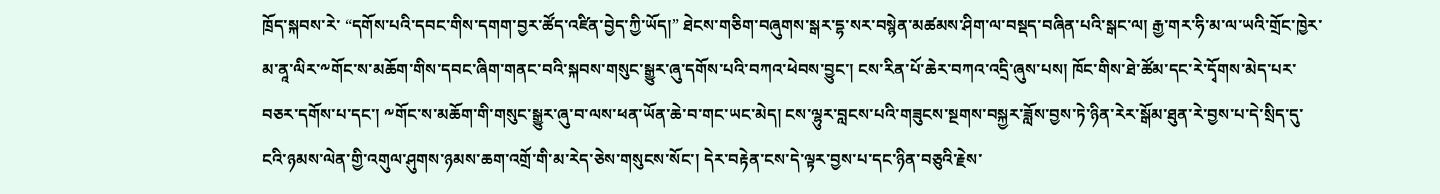ཁྲོད་སྐབས་རེ་ “དགོས་པའི་དབང་གིས་དགག་བྱར་ཚོད་འཛིན་བྱེད་ཀྱི་ཡོད།” ཐེངས་གཅིག་བཞུགས་སྒར་དྷ་སར་བསྙེན་མཚམས་ཤིག་ལ་བསྡད་བཞིན་པའི་སྒང་ལ། རྒྱ་གར་ཧི་མ་ལ་ཡའི་གྲོང་ཁྱེར་མ་ནཱ་ལིར་༸གོང་ས་མཆོག་གིས་དབང་ཞིག་གནང་བའི་སྐབས་གསུང་སྒྱུར་ཞུ་དགོས་པའི་བཀའ་ཕེབས་བྱུང་། ངས་རིན་པོ་ཆེར་བཀའ་འདྲི་ཞུས་པས། ཁོང་གིས་ཐེ་ཚོམ་དང་རེ་དྭོགས་མེད་པར་བཅར་དགོས་པ་དང་། ༸གོང་ས་མཆོག་གི་གསུང་སྒྱུར་ཞུ་བ་ལས་ཕན་ཡོན་ཆེ་བ་གང་ཡང་མེད། ངས་ལྷུར་བླངས་པའི་གཟུངས་སྔགས་བསྐྱར་ཟློས་བྱས་ཏེ་ཉིན་རེར་སྒོམ་ཐུན་རེ་བྱས་པ་དེ་སྲིད་དུ་ངའི་ཉམས་ལེན་གྱི་འགུལ་ཤུགས་ཉམས་ཆག་འགྲོ་གི་མ་རེད་ཅེས་གསུངས་སོང་། དེར་བརྟེན་ངས་དེ་ལྟར་བྱས་པ་དང་ཉིན་བཅུའི་རྗེས་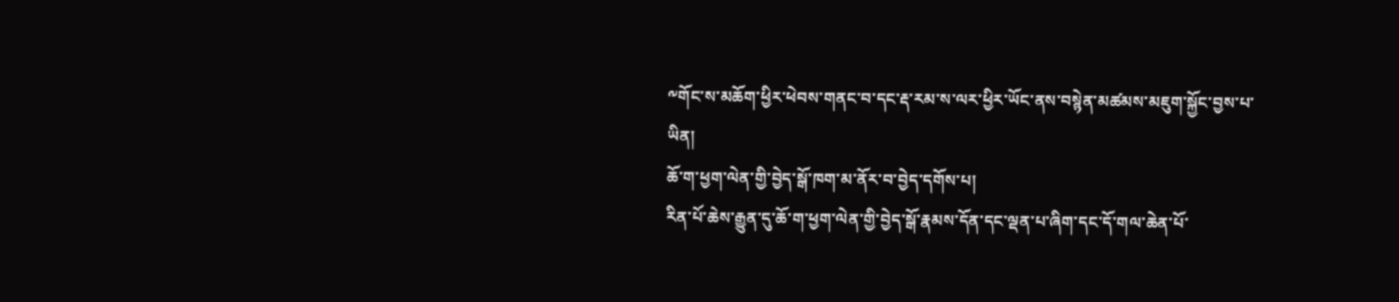༸གོང་ས་མཆོག་ཕྱིར་ཕེབས་གནང་བ་དང་རྡ་རམ་ས་ལར་ཕྱིར་ཡོང་ནས་བསྙེན་མཚམས་མཇུག་སྐྱོང་བྱས་པ་ཡིན།
ཆོ་ག་ཕྱག་ལེན་གྱི་བྱེད་སྒོ་ཁག་མ་ནོར་བ་བྱེད་དགོས་པ།
རིན་པོ་ཆེས་རྒྱུན་དུ་ཆོ་ག་ཕྱག་ལེན་གྱི་བྱེད་སྒོ་རྣམས་དོན་དང་ལྡན་པ་ཞིག་དང་དོ་གལ་ཆེན་པོ་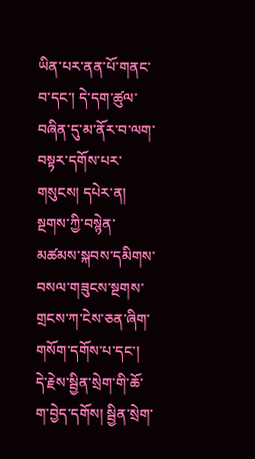ཡིན་པར་ནན་པོ་གནང་བ་དང་། དེ་དག་ཚུལ་བཞིན་དུ་མ་ནོར་བ་ལག་བསྟར་དགོས་པར་གསུངས། དཔེར་ན། སྔགས་ཀྱི་བསྙེན་མཚམས་སྐབས་དམིགས་བསལ་གཟུངས་སྔགས་གྲངས་ཀ་ངེས་ཅན་ཞིག་གསོག་དགོས་པ་དང་། དེ་རྗེས་སྦྱིན་སྲེག་གི་ཆོ་ག་བྱེད་དགོས། སྦྱིན་སྲེག་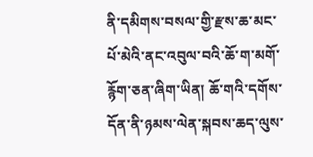ནི་དམིགས་བསལ་གྱི་རྫས་ཆ་མང་པོ་མེའི་ནང་འབུལ་བའི་ཆོ་ག་མགོ་རྙོག་ཅན་ཞིག་ཡིན། ཆོ་གའི་དགོས་དོན་ནི་ཉམས་ལེན་སྐབས་ཆད་ལུས་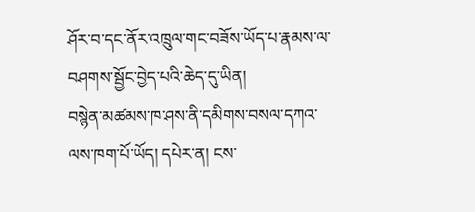ཤོར་བ་དང་ནོར་འཁྲུལ་གང་བཟོས་ཡོད་པ་རྣམས་ལ་བཤགས་སྦྱོང་བྱེད་པའི་ཆེད་དུ་ཡིན།
བསྙེན་མཚམས་ཁ་ཤས་ནི་དམིགས་བསལ་དཀའ་ལས་ཁག་པོ་ཡོད། དཔེར་ན། ངས་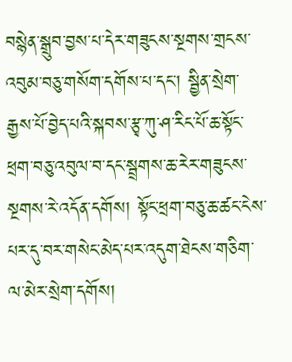བསྙེན་སྒྲུབ་བྱས་པ་དེར་གཟུངས་སྔགས་གྲངས་འབུམ་བཅུ་གསོག་དགོས་པ་དང་། སྦྱིན་སྲེག་རྒྱས་པོ་བྱེད་པའི་སྐབས་རྩྭ་ཀུ་ཤ་རིང་པོ་ཆ་སྟོང་ཕྲག་བཅུ་འབུལ་བ་དང་སྦྲགས་ཆ་རེར་གཟུངས་སྔགས་རེ་འདོན་དགོས། སྟོང་ཕྲག་བཅུ་ཆ་ཚང་ངེས་པར་དུ་བར་གསེང་མེད་པར་འདུག་ཐེངས་གཅིག་ལ་མེར་སྲེག་དགོས།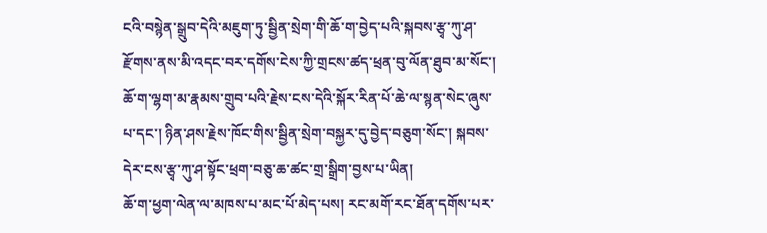ངའི་བསྙེན་སྒྲུབ་དེའི་མཇུག་ཏུ་སྦྱིན་སྲེག་གི་ཆོ་ག་བྱེད་པའི་སྐབས་རྩྭ་ཀུ་ཤ་རྫོགས་ནས་མི་འདང་བར་དགོས་ངེས་ཀྱི་གྲངས་ཚད་ཕྲན་བུ་ལོན་ཐུབ་མ་སོང་། ཆོ་ག་ལྷག་མ་རྣམས་གྲུབ་པའི་རྗེས་ངས་དེའི་སྐོར་རིན་པོ་ཆེ་ལ་སྙན་སེང་ཞུས་པ་དང་། ཉིན་ཤས་རྗེས་ཁོང་གིས་སྦྱིན་སྲེག་བསྐྱར་དུ་བྱེད་བཅུག་སོང་། སྐབས་དེར་ངས་རྩྭ་ཀུ་ཤ་སྟོང་ཕྲག་བཅུ་ཆ་ཚང་གྲ་སྒྲིག་བྱས་པ་ཡིན།
ཆོ་ག་ཕྱག་ལེན་ལ་མཁས་པ་མང་པོ་མེད་པས། རང་མགོ་རང་ཐོན་དགོས་པར་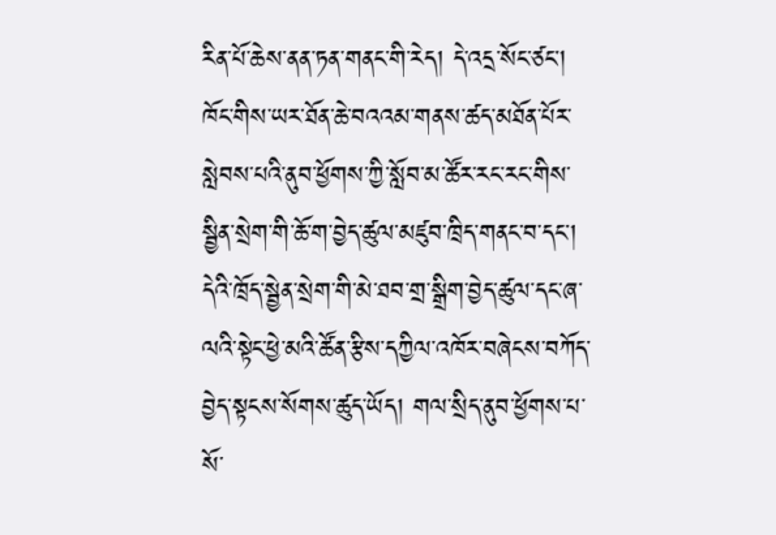རིན་པོ་ཆེས་ནན་ཏན་གནང་གི་རེད། དེ་འདྲ་སོང་ཙང། ཁོང་གིས་ཡར་ཐོན་ཆེ་བའའམ་གནས་ཚད་མཐོན་པོར་སླེབས་པའི་ནུབ་ཕྱོགས་ཀྱི་སློབ་མ་ཚོར་རང་རང་གིས་སྦྱིན་སྲེག་གི་ཆོ་ག་བྱེད་ཚུལ་མཛུབ་ཁྲིད་གནང་བ་དང་། དེའི་ཁྲོད་སྦྱེན་སྲེག་གི་མེ་ཐབ་གྲ་སྒྲིག་བྱེད་ཚུལ་དང་ཞ་ལའི་སྟེང་ཕྱེ་མའི་ཚོན་རྩིས་དཀྱིལ་འཁོར་བཞེངས་བཀོད་བྱེད་སྟངས་སོགས་ཚུད་ཡོད། གལ་སྲིད་ནུབ་ཕྱོགས་པ་སོ་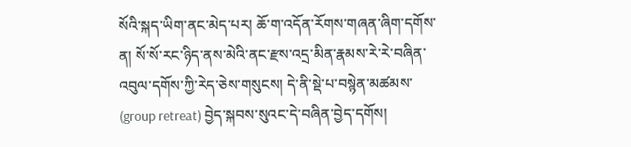སོའི་སྐད་ཡིག་ནང་མེད་པར། ཆོ་ག་འདོན་རོགས་གཞན་ཞིག་དགོས་ན། སོ་སོ་རང་ཉིད་ནས་མེའི་ནང་རྫས་འདྲ་མིན་རྣམས་རེ་རེ་བཞིན་འབུལ་དགོས་ཀྱི་རེད་ཅེས་གསུངས། དེ་ནི་སྡེ་པ་བསྙེན་མཚམས་ (group retreat) བྱེད་སྐབས་སུའང་དེ་བཞིན་བྱེད་དགོས།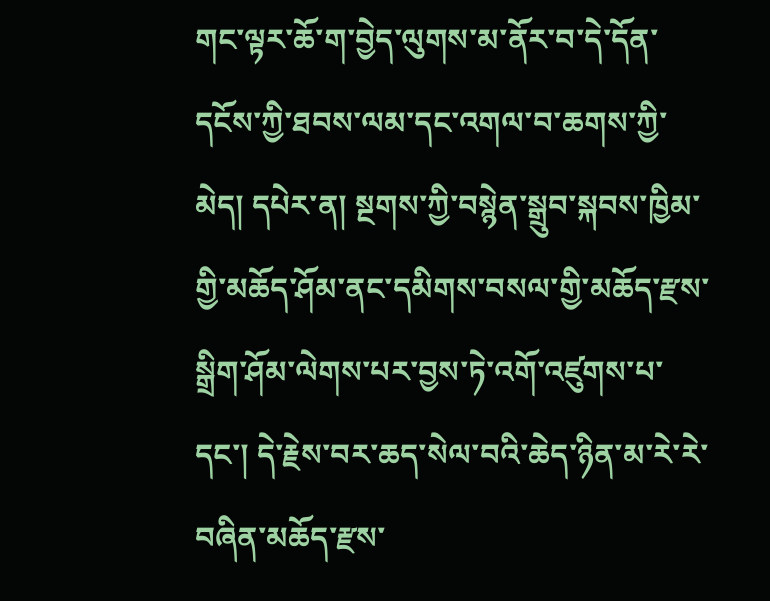གང་ལྟར་ཆོ་ག་བྱེད་ལུགས་མ་ནོར་བ་དེ་དོན་དངོས་ཀྱི་ཐབས་ལམ་དང་འགལ་བ་ཆགས་ཀྱི་མེད། དཔེར་ན། སྔགས་ཀྱི་བསྙེན་སྒྲུབ་སྐབས་ཁྱིམ་གྱི་མཆོད་ཤོམ་ནང་དམིགས་བསལ་གྱི་མཆོད་རྫས་སྒྲིག་ཤོམ་ལེགས་པར་བྱས་ཏེ་འགོ་འཛུགས་པ་དང་། དེ་རྗེས་བར་ཆད་སེལ་བའི་ཆེད་ཉིན་མ་རེ་རེ་བཞིན་མཆོད་རྫས་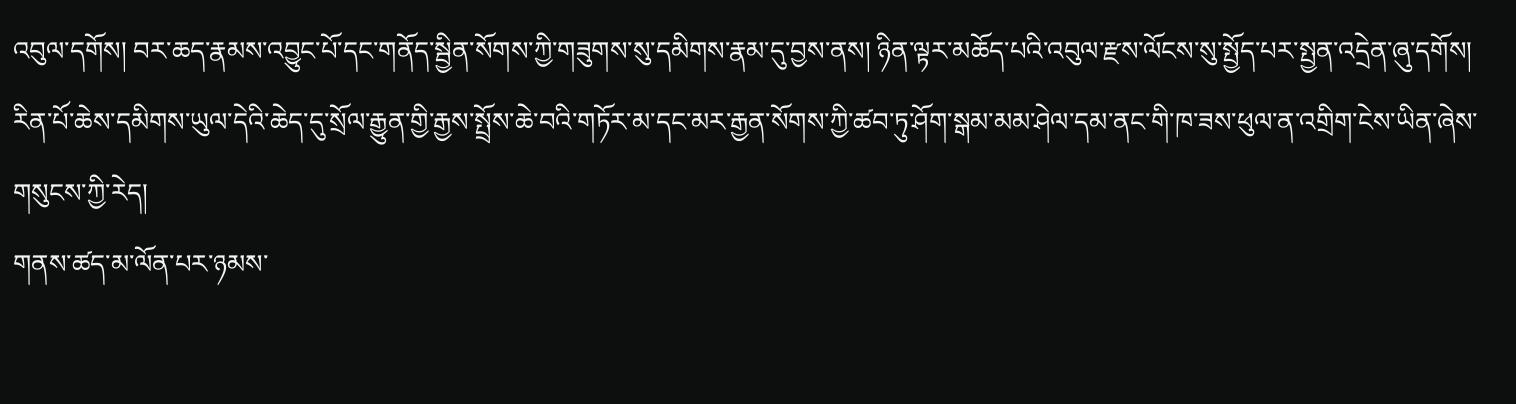འབུལ་དགོས། བར་ཆད་རྣམས་འབྱུང་པོ་དང་གནོད་སྦྱིན་སོགས་ཀྱི་གཟུགས་སུ་དམིགས་རྣམ་དུ་བྱས་ནས། ཉིན་ལྟར་མཆོད་པའི་འབུལ་རྫས་ལོངས་སུ་སྤྱོད་པར་སྤྱན་འདྲེན་ཞུ་དགོས། རིན་པོ་ཆེས་དམིགས་ཡུལ་དེའི་ཆེད་དུ་སྲོལ་རྒྱུན་གྱི་རྒྱས་སྤྲོས་ཆེ་བའི་གཏོར་མ་དང་མར་རྒྱན་སོགས་ཀྱི་ཚབ་ཏུ་ཤོག་སྒམ་མམ་ཤེལ་དམ་ནང་གི་ཁ་ཟས་ཕུལ་ན་འགྲིག་ངེས་ཡིན་ཞེས་གསུངས་ཀྱི་རེད།
གནས་ཚད་མ་ལོན་པར་ཉམས་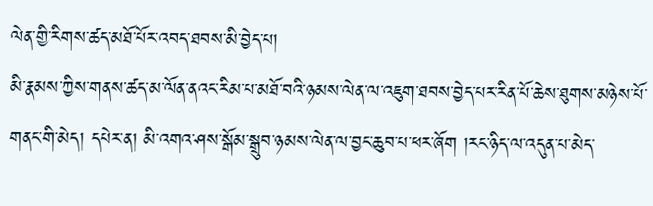ལེན་གྱི་རིགས་ཚད་མཐོ་པོར་འབད་ཐབས་མི་བྱེད་པ།
མི་རྣམས་ཀྱིས་གནས་ཚད་མ་ལོན་ནའང་རིམ་པ་མཐོ་བའི་ཉམས་ལེན་ལ་འཇུག་ཐབས་བྱེད་པར་རིན་པོ་ཆེས་ཐུགས་མཉེས་པོ་གནང་གི་མེད། དཔེར་ན། མི་འགའ་ཤས་སྒོམ་སྒྲུབ་ཉམས་ལེན་ལ་བྱང་ཆུབ་པ་ཕར་ཞོག །རང་ཉིད་ལ་འདུན་པ་མེད་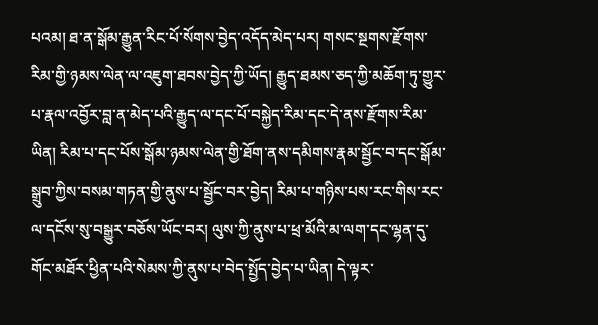པའམ། ཐ་ན་སྒོམ་རྒྱུན་རིང་པོ་སོགས་བྱེད་འདོད་མེད་པར། གསང་སྔགས་རྫོགས་རིམ་གྱི་ཉམས་ལེན་ལ་འཇུག་ཐབས་བྱེད་ཀྱི་ཡོད། རྒྱུད་ཐམས་ཅད་ཀྱི་མཆོག་ཏུ་གྱུར་པ་རྣལ་འབྱོར་བླ་ན་མེད་པའི་རྒྱུད་ལ་དང་པོ་བསྐྱེད་རིམ་དང་དེ་ནས་རྫོགས་རིམ་ཡིན། རིམ་པ་དང་པོས་སྒོམ་ཉམས་ལེན་གྱི་ཐོག་ནས་དམིགས་རྣམ་སྦྱོང་བ་དང་སྒོམ་སྒྲུབ་ཀྱིས་བསམ་གཏན་གྱི་ནུས་པ་སྦྱོང་བར་བྱེད། རིམ་པ་གཉིས་པས་རང་གིས་རང་ལ་དངོས་སུ་བསྒྱུར་བཅོས་ཡོང་བར། ལུས་ཀྱི་ནུས་པ་ཕྲ་མོའི་མ་ལག་དང་ལྷན་དུ་གོང་མཐོར་ཕྱིན་པའི་སེམས་ཀྱི་ནུས་པ་བེད་སྤྱོད་བྱེད་པ་ཡིན། དེ་ལྟར་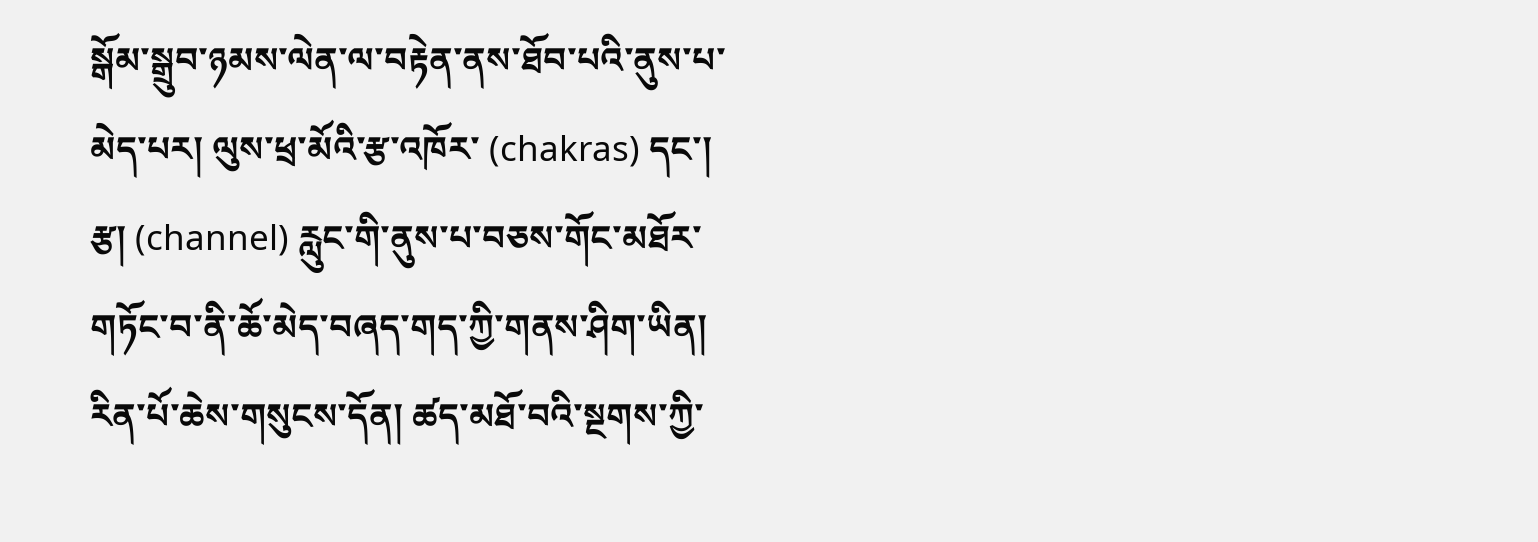སྒོམ་སྒྲུབ་ཉམས་ལེན་ལ་བརྟེན་ནས་ཐོབ་པའི་ནུས་པ་མེད་པར། ལུས་ཕྲ་མོའི་རྩ་འཁོར་ (chakras) དང་། རྩ། (channel) རླུང་གི་ནུས་པ་བཅས་གོང་མཐོར་གཏོང་བ་ནི་ཆོ་མེད་བཞད་གད་ཀྱི་གནས་ཤིག་ཡིན།
རིན་པོ་ཆེས་གསུངས་དོན། ཚད་མཐོ་བའི་སྔགས་ཀྱི་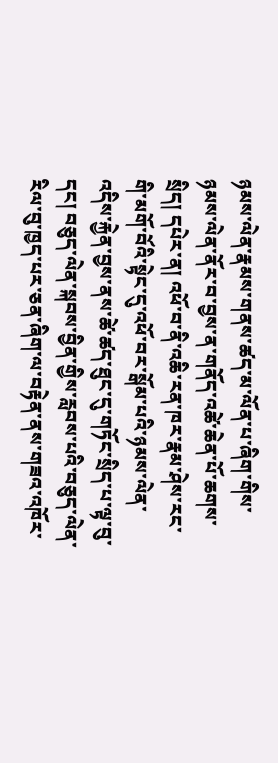ཉམས་ལེན་རྣམས་གནས་ཚད་མ་ལོན་པ་ཞིག་གིས་ཉམས་ལེན་ནོར་བ་བྱས་ན་གནོད་འཚེ་ཆེན་པོ་ཆགས་སྲིད། དཔེར་ན། འཕོ་བ་ནི་འཆི་རན་ཁར་རྣམ་ཤེས་རང་གི་མགོ་བོའི་སྟེང་དུ་འཕོ་བར་སྒོམ་པའི་ཉམས་ལེན་འདིས་རྐྱེན་བྱས་ནས་ཚེ་ཚད་ཐུང་དུ་གཏོང་སྲིད་པ་ལྟ་བུ་དང། བཅུད་ལེན་སྐབས་བྱིན་གྱིས་རླབས་པའི་བཅུད་ལེན་རིལ་བུ་ཁྱད་པར་ཅན་ཞིག་ལ་བརྟེན་ནས་གཟའ་འཁོར་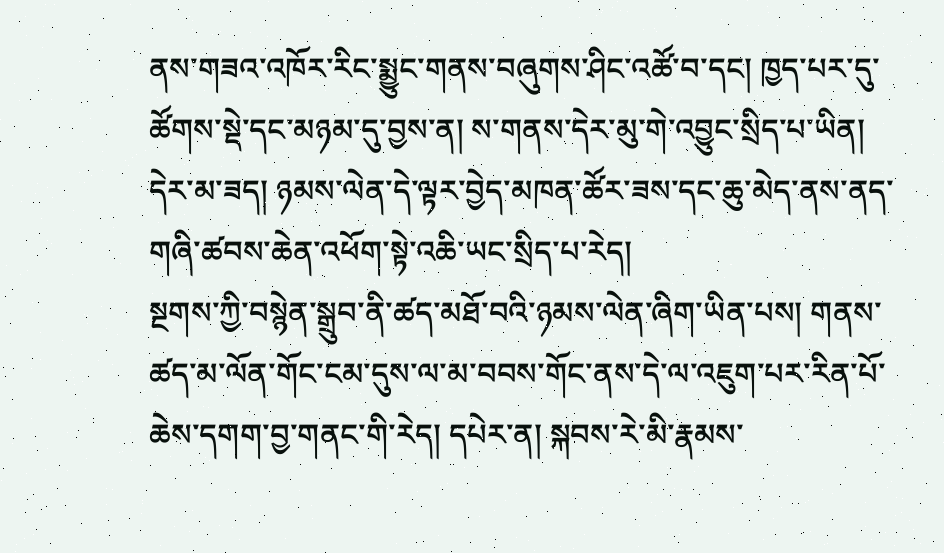ནས་གཟའ་འཁོར་རིང་སྨྱུང་གནས་བཞུགས་ཤིང་འཚོ་བ་དང། ཁྱད་པར་དུ་ཚོགས་སྡེ་དང་མཉམ་དུ་བྱས་ན། ས་གནས་དེར་མུ་གེ་འབྱུང་སྲིད་པ་ཡིན། དེར་མ་ཟད། ཉམས་ལེན་དེ་ལྟར་བྱེད་མཁན་ཚོར་ཟས་དང་ཆུ་མེད་ནས་ནད་གཞི་ཚབས་ཆེན་འཕོག་སྟེ་འཆི་ཡང་སྲིད་པ་རེད།
སྔགས་ཀྱི་བསྙེན་སྒྲུབ་ནི་ཚད་མཐོ་བའི་ཉམས་ལེན་ཞིག་ཡིན་པས། གནས་ཚད་མ་ལོན་གོང་ངམ་དུས་ལ་མ་བབས་གོང་ནས་དེ་ལ་འཇུག་པར་རིན་པོ་ཆེས་དགག་བྱ་གནང་གི་རེད། དཔེར་ན། སྐབས་རེ་མི་རྣམས་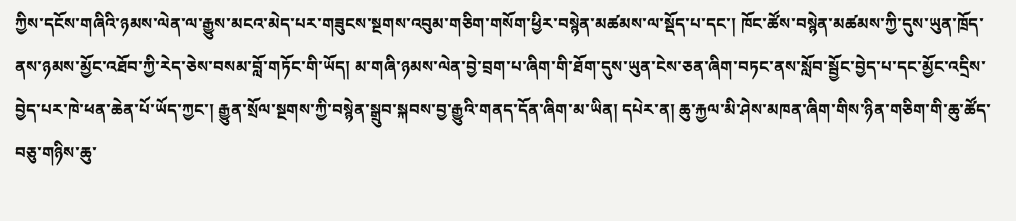ཀྱིས་དངོས་གཞིའི་ཉམས་ལེན་ལ་རྒྱུས་མངའ་མེད་པར་གཟུངས་སྔགས་འབུམ་གཅིག་གསོག་ཕྱིར་བསྙེན་མཚམས་ལ་སྡོད་པ་དང་། ཁོང་ཚོས་བསྙེན་མཚམས་ཀྱི་དུས་ཡུན་ཁྲོད་ནས་ཉམས་མྱོང་འཐོབ་ཀྱི་རེད་ཅེས་བསམ་བློ་གཏོང་གི་ཡོད། མ་གཞི་ཉམས་ལེན་བྱེ་བྲག་པ་ཞིག་གི་ཐོག་དུས་ཡུན་ངེས་ཅན་ཞིག་བཏང་ནས་སློབ་སྦྱོང་བྱེད་པ་དང་མྱོང་འདྲིས་བྱེད་པར་ཁེ་ཕན་ཆེན་པོ་ཡོད་ཀྱང་། རྒྱུན་སྲོལ་སྔགས་ཀྱི་བསྙེན་སྒྲུབ་སྐབས་བྱ་རྒྱུའི་གནད་དོན་ཞིག་མ་ཡིན། དཔེར་ན། ཆུ་རྐྱལ་མི་ཤེས་མཁན་ཞིག་གིས་ཉིན་གཅིག་གི་ཆུ་ཚོད་བཅུ་གཉིས་ཆུ་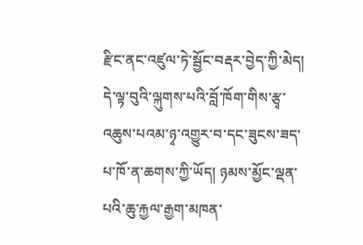རྫིང་ནང་འཛུལ་ཏེ་སྦྱོང་བརྡར་བྱེད་ཀྱི་མེད། དེ་ལྟ་བུའི་ལྐུགས་པའི་བློ་ཁོག་གིས་རྩྭ་འཆུས་པའམ་ཉྭ་འགྱུར་བ་དང་ཟུངས་ཟད་པ་ཁོ་ན་ཆགས་ཀྱི་ཡོད། ཉམས་མྱོང་ལྡན་པའི་ཆུ་རྐྱལ་རྒྱག་མཁན་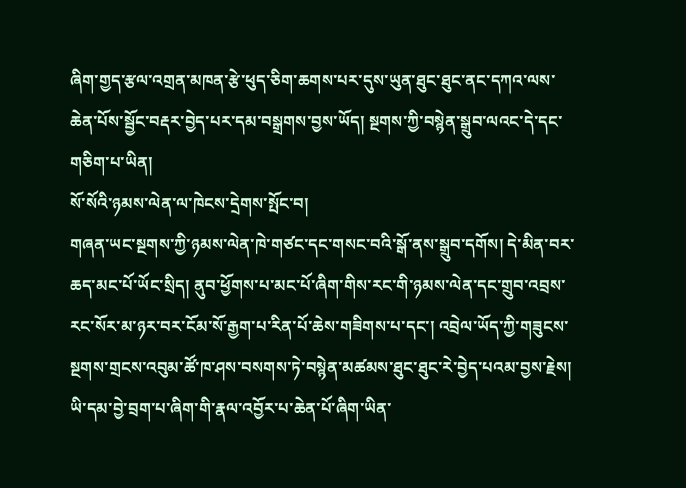ཞིག་གྱད་རྩལ་འགྲན་མཁན་རྩེ་ཕུད་ཅིག་ཆགས་པར་དུས་ཡུན་ཐུང་ཐུང་ནང་དཀའ་ལས་ཆེན་པོས་སྦྱོང་བརྡར་བྱེད་པར་དམ་བསྒྲགས་བྱས་ཡོད། སྔགས་ཀྱི་བསྙེན་སྒྲུབ་ལའང་དེ་དང་གཅིག་པ་ཡིན།
སོ་སོའི་ཉམས་ལེན་ལ་ཁེངས་དྲེགས་སྤོང་བ།
གཞན་ཡང་སྔགས་ཀྱི་ཉམས་ལེན་ཁེ་གཙང་དང་གསང་བའི་སྒོ་ནས་སྒྲུབ་དགོས། དེ་མིན་བར་ཆད་མང་པོ་ཡོང་སྲིད། ནུབ་ཕྱོགས་པ་མང་པོ་ཞིག་གིས་རང་གི་ཉམས་ལེན་དང་གྲུབ་འབྲས་རང་སོར་མ་ཉར་བར་ངོམ་སོ་རྒྱག་པ་རིན་པོ་ཆེས་གཟིགས་པ་དང་། འབྲེལ་ཡོད་ཀྱི་གཟུངས་སྔགས་གྲངས་འབུམ་ཚོ་ཁ་ཤས་བསགས་ཏེ་བསྙེན་མཚམས་ཐུང་ཐུང་རེ་བྱེད་པའམ་བྱས་རྗེས། ཡི་དམ་བྱེ་བྲག་པ་ཞིག་གི་རྣལ་འབྱོར་པ་ཆེན་པོ་ཞིག་ཡིན་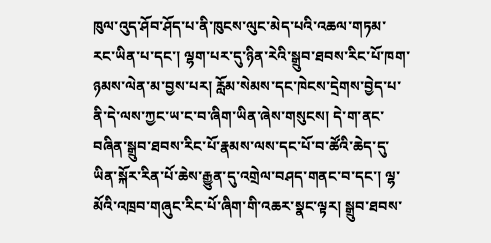ཁུལ་འུད་ཤོབ་ཤོད་པ་ནི་ཁུངས་ལུང་མེད་པའི་འཆལ་གཏམ་རང་ཡིན་པ་དང་། ལྷག་པར་དུ་ཉིན་རེའི་སྒྲུབ་ཐབས་རིང་པོ་ཁག་ཉམས་ལེན་མ་བྱས་པར། རློམ་སེམས་དང་ཁེངས་དྲེགས་བྱེད་པ་ནི་དེ་ལས་ཀྱང་ཡ་ང་བ་ཞིག་ཡིན་ཞེས་གསུངས། དེ་ག་ནང་བཞིན་སྒྲུབ་ཐབས་རིང་པོ་རྣམས་ལས་དང་པོ་བ་ཚོའི་ཆེད་དུ་ཡིན་སྐོར་རིན་པོ་ཆེས་རྒྱུན་དུ་འགྲེལ་བཤད་གནང་བ་དང་། ལྷ་མོའི་འཁྲབ་གཞུང་རིང་པོ་ཞིག་གི་འཆར་སྣང་ལྟར། སྒྲུབ་ཐབས་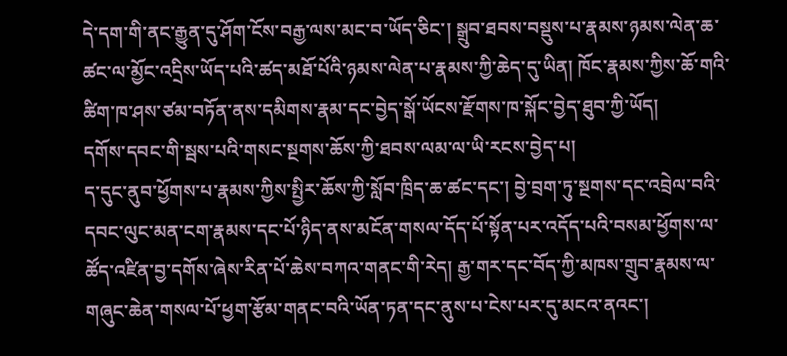དེ་དག་གི་ནང་རྒྱུན་དུ་ཤོག་ངོས་བརྒྱ་ལས་མང་བ་ཡོད་ཅིང་། སྒྲུབ་ཐབས་བསྡུས་པ་རྣམས་ཉམས་ལེན་ཆ་ཚང་ལ་མྱོང་འདྲིས་ཡོད་པའི་ཚད་མཐོ་པོའི་ཉམས་ལེན་པ་རྣམས་ཀྱི་ཆེད་དུ་ཡིན། ཁོང་རྣམས་ཀྱིས་ཆོ་གའི་ཚིག་ཁ་ཤས་ཙམ་བཏོན་ནས་དམིགས་རྣམ་དང་བྱེད་སྒོ་ཡོངས་རྫོགས་ཁ་སྐོང་བྱེད་ཐུབ་ཀྱི་ཡོད།
དགོས་དབང་གི་སྦས་པའི་གསང་སྔགས་ཆོས་ཀྱི་ཐབས་ལམ་ལ་ཡི་རངས་བྱེད་པ།
ད་དུང་ནུབ་ཕྱོགས་པ་རྣམས་ཀྱིས་སྤྱིར་ཆོས་ཀྱི་སློབ་ཁྲིད་ཆ་ཚང་དང་། བྱེ་བྲག་ཏུ་སྔགས་དང་འབྲེལ་བའི་དབང་ལུང་མན་ངག་རྣམས་དང་པོ་ཉིད་ནས་མངོན་གསལ་དོད་པོ་སྟོན་པར་འདོད་པའི་བསམ་ཕྱོགས་ལ་ཚོད་འཛིན་བྱ་དགོས་ཞེས་རིན་པོ་ཆེས་བཀའ་གནང་གི་རེད། རྒྱ་གར་དང་བོད་ཀྱི་མཁས་གྲུབ་རྣམས་ལ་གཞུང་ཆེན་གསལ་པོ་ཕྱག་རྩོམ་གནང་བའི་ཡོན་ཏན་དང་ནུས་པ་ངེས་པར་དུ་མངའ་ནའང་།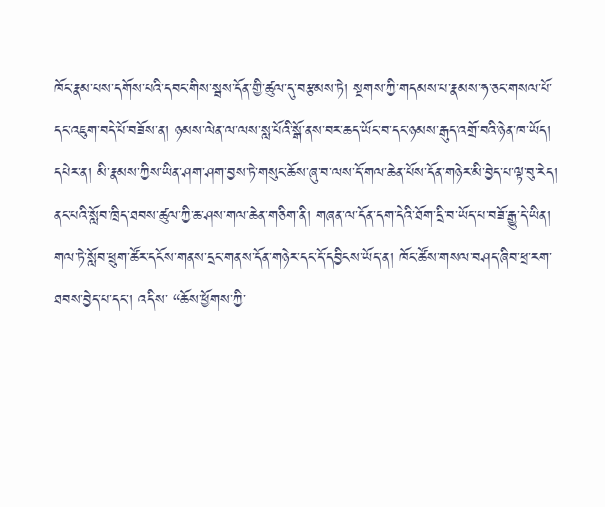ཁོང་རྣམ་པས་དགོས་པའི་དབང་གིས་སྦས་དོན་གྱི་ཚུལ་དུ་བརྩམས་ཏེ། སྔགས་ཀྱི་གདམས་པ་རྣམས་ཧ་ཅང་གསལ་པོ་དང་འཇུག་བདེ་པོ་བཟོས་ན། ཉམས་ལེན་ལ་ལས་སླ་པོའི་སྒོ་ནས་བར་ཆད་ཡོང་བ་དང་ཉམས་རྒུད་འགྲོ་བའི་ཉེན་ཁ་ཡོད། དཔེར་ན། མི་རྣམས་ཀྱིས་ཡིན་ཤག་ཤག་བྱས་ཏེ་གསུང་ཆོས་ཞུ་བ་ལས་དོ་གལ་ཆེན་པོས་དོན་གཉེར་མི་བྱེད་པ་ལྟ་བུ་རེད།
ནང་པའི་སློབ་ཁྲིད་ཐབས་ཚུལ་ཀྱི་ཆ་ཤས་གལ་ཆེན་གཅིག་ནི། གཞན་ལ་དོན་དག་དེའི་ཐོག་དྲི་བ་ཡོད་པ་བཟོ་རྒྱུ་དེ་ཡིན། གལ་ཏེ་སློབ་ཕྲུག་ཚོར་དངོས་གནས་དྲང་གནས་དོན་གཉེར་དང་དོ་དབྱིངས་ཡོད་ན། ཁོང་ཚོས་གསལ་བཤད་ཞིབ་ཕྲ་རག་ཐབས་བྱེད་པ་དང་། འདིས་ “ཆོས་ཕྱོགས་ཀྱི་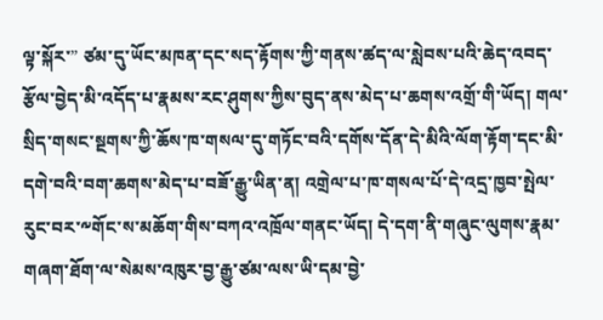ལྟ་སྐོར་” ཙམ་དུ་ཡོང་མཁན་དང་སད་རྟོགས་ཀྱི་གནས་ཚད་ལ་སླེབས་པའི་ཆེད་འབད་རྩོལ་བྱེད་མི་འདོད་པ་རྣམས་རང་ཤུགས་ཀྱིས་བུད་ནས་མེད་པ་ཆགས་འགྲོ་གི་ཡོད། གལ་སྲིད་གསང་སྔགས་ཀྱི་ཆོས་ཁ་གསལ་དུ་གཏོང་བའི་དགོས་དོན་དེ་མིའི་ལོག་རྟོག་དང་མི་དགེ་བའི་བག་ཆགས་མེད་པ་བཟོ་རྒྱུ་ཡིན་ན། འགྲེལ་པ་ཁ་གསལ་པོ་དེ་འདྲ་ཁྱབ་སྤེལ་རུང་བར་༸གོང་ས་མཆོག་གིས་བཀའ་འཁྲོལ་གནང་ཡོད། དེ་དག་ནི་གཞུང་ལུགས་རྣམ་གཞག་ཐོག་ལ་སེམས་འཁུར་བྱ་རྒྱུ་ཙམ་ལས་ཡི་དམ་བྱེ་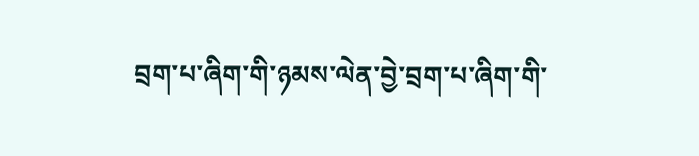བྲག་པ་ཞིག་གི་ཉམས་ལེན་བྱེ་བྲག་པ་ཞིག་གི་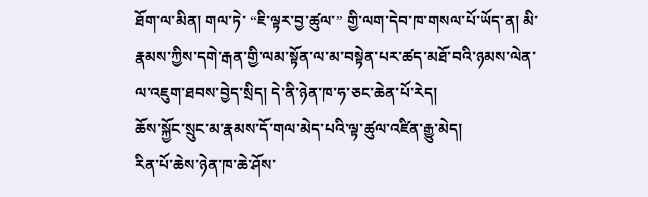ཐོག་ལ་མིན། གལ་ཏེ་ “ཇི་ལྟར་བྱ་ཚུལ་” གྱི་ལག་དེབ་ཁ་གསལ་པོ་ཡོད་ན། མི་རྣམས་ཀྱིས་དགེ་རྒན་གྱི་ལམ་སྟོན་ལ་མ་བསྟེན་པར་ཚད་མཐོ་བའི་ཉམས་ལེན་ལ་འཇུག་ཐབས་བྱེད་སྲིད། དེ་ནི་ཉེན་ཁ་ཧ་ཅང་ཆེན་པོ་རེད།
ཆོས་སྐྱོང་སྲུང་མ་རྣམས་དོ་གལ་མེད་པའི་ལྟ་ཚུལ་འཛིན་རྒྱུ་མེད།
རིན་པོ་ཆེས་ཉེན་ཁ་ཆེ་ཤོས་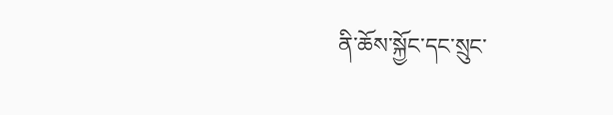ནི་ཆོས་སྐྱོང་དང་སྲུང་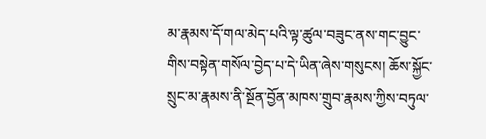མ་རྣམས་དོ་གལ་མེད་པའི་ལྟ་ཚུལ་བཟུང་ནས་གང་བྱུང་གིས་བསྟེན་གསོལ་བྱེད་པ་དེ་ཡིན་ཞེས་གསུངས། ཆོས་སྐྱོང་སྲུང་མ་རྣམས་ནི་སྔོན་བྱོན་མཁས་གྲུབ་རྣམས་ཀྱིས་བཏུལ་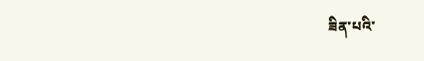ཟིན་པའི་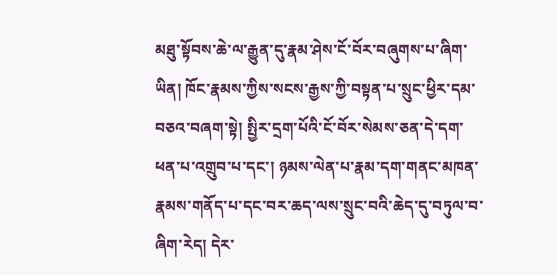མཐུ་སྟོབས་ཆེ་ལ་རྒྱུན་དུ་རྣམ་ཤེས་ངོ་བོར་བཞུགས་པ་ཞིག་ཡིན། ཁོང་རྣམས་ཀྱིས་སངས་རྒྱས་ཀྱི་བསྟན་པ་སྲུང་ཕྱིར་དམ་བཅའ་བཞག་སྟེ། སྤྱིར་དྲག་པོའི་ངོ་བོར་སེམས་ཅན་དེ་དག་ཕན་པ་འགྲུབ་པ་དང་། ཉམས་ལེན་པ་རྣམ་དག་གནང་མཁན་རྣམས་གནོད་པ་དང་བར་ཆད་ལས་སྲུང་བའི་ཆེད་དུ་བཏུལ་བ་ཞིག་རེད། དེར་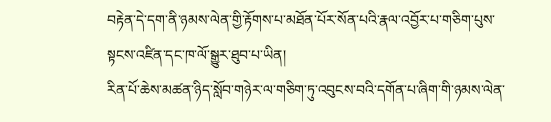བརྟེན་དེ་དག་ནི་ཉམས་ལེན་གྱི་རྟོགས་པ་མཐོན་པོར་སོན་པའི་རྣལ་འབྱོར་པ་གཅིག་པུས་སྟངས་འཛིན་དང་ཁ་ལོ་སྒྱུར་ཐུབ་པ་ཡིན།
རིན་པོ་ཆེས་མཚན་ཉིད་སློབ་གཉེར་ལ་གཅིག་ཏུ་འབུངས་བའི་དགོན་པ་ཞིག་གི་ཉམས་ལེན་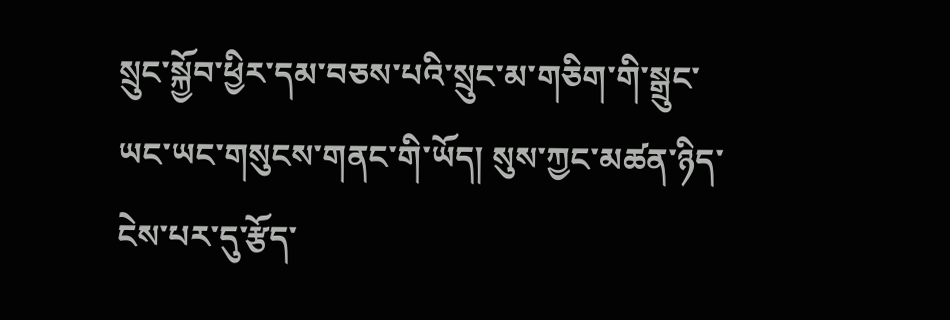སྲུང་སྐྱོབ་ཕྱིར་དམ་བཅས་པའི་སྲུང་མ་གཅིག་གི་སྒྲུང་ཡང་ཡང་གསུངས་གནང་གི་ཡོད། སུས་ཀྱང་མཚན་ཉིད་ངེས་པར་དུ་རྩོད་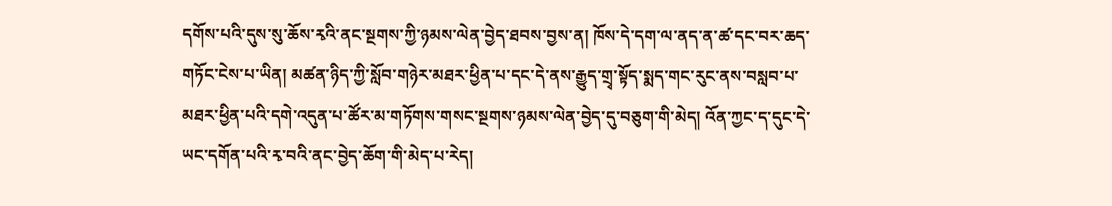དགོས་པའི་དུས་སུ་ཆོས་རྭའི་ནང་སྔགས་ཀྱི་ཉམས་ལེན་བྱེད་ཐབས་བྱས་ན། ཁོས་དེ་དག་ལ་ནད་ན་ཚ་དང་བར་ཆད་གཏོང་ངེས་པ་ཡིན། མཚན་ཉིད་ཀྱི་སློབ་གཉེར་མཐར་ཕྱིན་པ་དང་དེ་ནས་རྒྱུད་གྲྭ་སྟོད་སྨད་གང་རུང་ནས་བསླབ་པ་མཐར་ཕྱིན་པའི་དགེ་འདུན་པ་ཚོར་མ་གཏོགས་གསང་སྔགས་ཉམས་ལེན་བྱེད་དུ་བཅུག་གི་མེད། འོན་ཀྱང་ད་དུང་དེ་ཡང་དགོན་པའི་རྭ་བའི་ནང་བྱེད་ཆོག་གི་མེད་པ་རེད།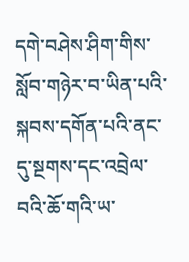དགེ་བཤེས་ཤིག་གིས་སློབ་གཉེར་བ་ཡིན་པའི་སྐབས་དགོན་པའི་ནང་དུ་སྔགས་དང་འབྲེལ་བའི་ཆོ་གའི་ཡ་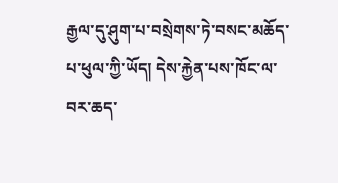རྒྱལ་དུ་ཤུག་པ་བསྲེགས་ཏེ་བསང་མཆོད་པ་ཕུལ་ཀྱི་ཡོད། དེས་རྐྱེན་པས་ཁོང་ལ་བར་ཆད་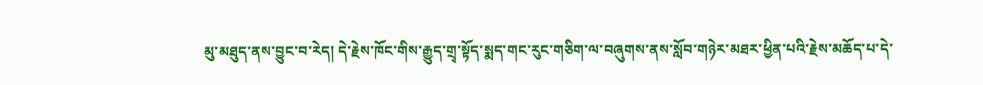མུ་མཐུད་ནས་བྱུང་བ་རེད། དེ་རྗེས་ཁོང་གིས་རྒྱུད་གྲྭ་སྟོད་སྨད་གང་རུང་གཅིག་ལ་བཞུགས་ནས་སློབ་གཉེར་མཐར་ཕྱིན་པའི་རྗེས་མཆོད་པ་དེ་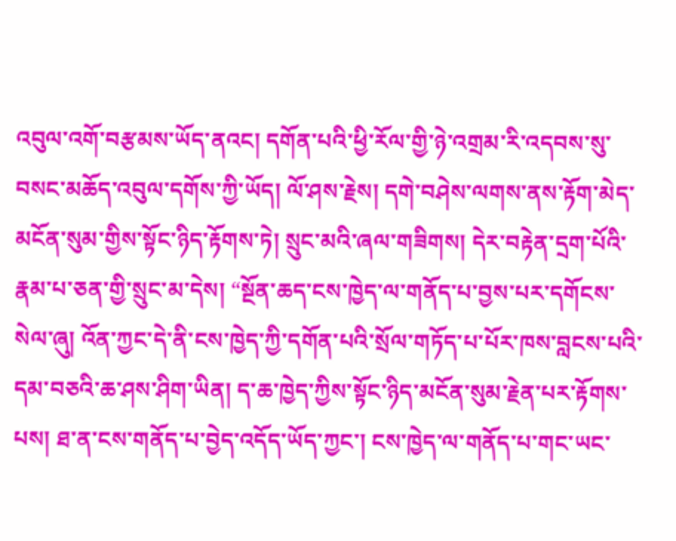འབུལ་འགོ་བརྩམས་ཡོད་ནའང། དགོན་པའི་ཕྱི་རོལ་གྱི་ཉེ་འགྲམ་རི་འདབས་སུ་བསང་མཆོད་འབུལ་དགོས་ཀྱི་ཡོད། ལོ་ཤས་རྗེས། དགེ་བཤེས་ལགས་ནས་རྟོག་མེད་མངོན་སུམ་གྱིས་སྟོང་ཉིད་རྟོགས་ཏེ། སྲུང་མའི་ཞལ་གཟིགས། དེར་བརྟེན་དྲག་པོའི་རྣམ་པ་ཅན་གྱི་སྲུང་མ་དེས། “སྔོན་ཆད་ངས་ཁྱེད་ལ་གནོད་པ་བྱས་པར་དགོངས་སེལ་ཞུ། འོན་ཀྱང་དེ་ནི་ངས་ཁྱེད་ཀྱི་དགོན་པའི་སྲོལ་གཏོད་པ་པོར་ཁས་བླངས་པའི་དམ་བཅའི་ཆ་ཤས་ཤིག་ཡིན། ད་ཆ་ཁྱེད་ཀྱིས་སྟོང་ཉིད་མངོན་སུམ་རྗེན་པར་རྟོགས་པས། ཐ་ན་ངས་གནོད་པ་བྱེད་འདོད་ཡོད་ཀྱང་། ངས་ཁྱེད་ལ་གནོད་པ་གང་ཡང་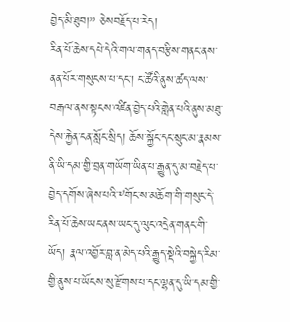བྱེད་མི་ཐུབ།” ཅེསབརྗོད་པ་རེད།
རིན་པོ་ཆེས་དཔེ་དེའི་གལ་གནད་བརྩིས་གནང་ནས་ནན་པོར་གསུངས་པ་དང་། ང་ཚོའི་ནུས་ཚད་ལས་བརྒལ་ནས་སྟངས་འཛིན་བྱེད་པའི་གླེན་པའི་ནུས་མཐུ་དེས་རྐྱེན་ངན་སློང་སྲིད། ཆོས་སྐྱོང་དང་སྲུང་མ་རྣམས་ནི་ཡི་དམ་གྱི་བྲན་གཡོག་ཡིན་པ་རྒྱུན་དུ་མ་བརྗེད་པ་བྱེད་དགོས་ཞེས་པའི་༸གོང་ས་མཆོག་གི་གསུང་དེ་རིན་པོ་ཆེས་ཡང་ནས་ཡང་དུ་ལུང་འདྲེན་གནང་གི་ཡོད། རྣལ་འབྱོར་བླ་ན་མེད་པའི་རྒྱུད་སྡེའི་བསྐྱེད་རིམ་གྱི་ནུས་པ་ཡོངས་སུ་རྫོགས་པ་དང་ལྷན་དུ་ཡི་དམ་གྱི་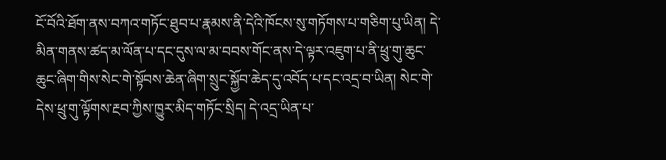ངོ་བོའི་ཐོག་ནས་བཀའ་གཏོང་ཐུབ་པ་རྣམས་ནི་དེའི་ཁོངས་སུ་གཏོགས་པ་གཅིག་པུ་ཡིན། དེ་མིན་གནས་ཚད་མ་ལོན་པ་དང་དུས་ལ་མ་བབས་གོང་ནས་དེ་ལྟར་འཇུག་པ་ནི་ཕྲུ་གུ་ཆུང་ཆུང་ཞིག་གིས་སེང་གེ་སྟོབས་ཆེན་ཞིག་སྲུང་སྐྱོབ་ཆེད་དུ་འབོད་པ་དང་འདྲ་བ་ཡིན། སེང་གེ་དེས་ཕྲུ་གུ་ལྟོགས་རྔབ་ཀྱིས་ཁྱུར་མིད་གཏོང་སྲིད། དེ་འདྲ་ཡིན་པ་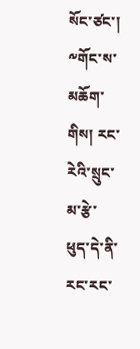སོང་ཙང་། ༸གོང་ས་མཆོག་གིས། རང་རེའི་སྲུང་མ་རྩེ་ཕུད་དེ་ནི་རང་རང་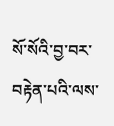སོ་སོའི་བྱ་བར་བརྟེན་པའི་ལས་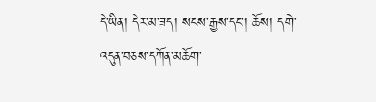དེ་ཡིན། དེར་མ་ཟད། སངས་རྒྱས་དང་། ཆོས། དགེ་འདུན་བཅས་དཀོན་མཆོག་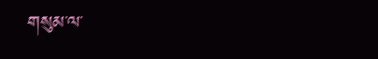གསུམ་ལ་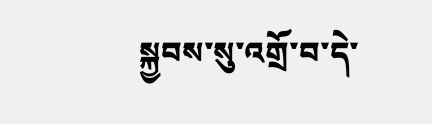སྐྱབས་སུ་འགྲོ་བ་དེ་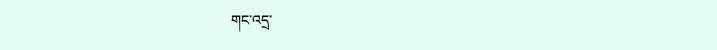གང་འདྲ་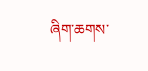ཞིག་ཆགས་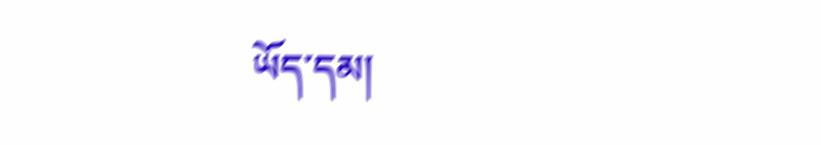ཡོད་དམ།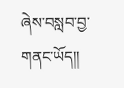ཞེས་བསླབ་བྱ་གནང་ཡོད།།